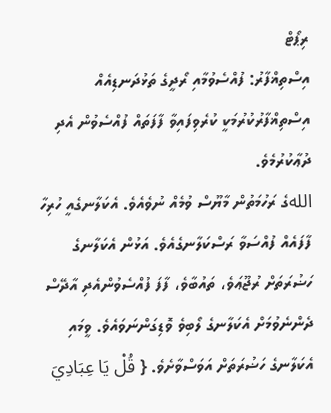ރިޕޯޓް
އިސްތިޣްފާރު: ފުއްސެވުމާއި ރޯދީގެ ތަޅުދަނޑިއެއް
އިސްތިޣްފާރުކުރުމަކީ ކުރެވިފައިވާ ފާފަތައް ފުއްސެވުން އެދި ދުޢާކުރުމެވެ.
اللهގެ ރަހުމަތުން މާޔޫސް ވުމެއް ނުވެއެވެ. އެކަލާނގެއީ ހުރިހާ ފާފައެއް ފުއްސަވާ ރަސްކަލާނގެއެވެ. އަޅުން އެކަލާނގެ ހަޟުރަތަށް ރުޖޫޢަވެ، ތައުބާވެ، ފާފަ ފުއްސެވުންއެދި އާދޭސް ދެންނެވުމަށް އެކަލާނގެ ލޯބިވެ ވޮޑިގަންނަވައެވެ. ވީމައި އެކަލާނގެ ހަޟުރަތަށް އަވަސްވާށެވެ. { قُلْ يَا عِبَادِيَ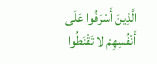الَّذِينَ أَسْرَفُوا عَلَى أَنْفُسِهِمْ لا تَقْنَطُوا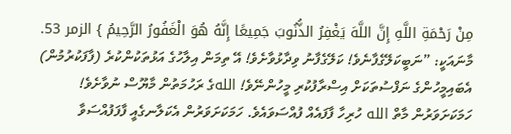مِنْ رَحْمَةِ اللَّهِ إِنَّ اللَّهَ يَغْفِرُ الذُّنُوبَ جَمِيعًا إِنَّهُ هُوَ الْغَفُورُ الرَّحِيمُ } الزمر 53.
މާނައަކީ: ”ނަބީކަލޭގެފާނެވެ! ކަލޭގެފާނު ވިދާޅުވާށެވެ! އޭ ތިމަން އިލާހުގެ އަޅުތަކުންކުރެ (ފާފަކުރުމުން) އެބައިމީހުންގެ ނަފްސުތަކަށް އިސްރާފުކުރި މީހުންނޭވެ! اللهގެ ރަހުމަތުން މާޔޫސް ނުވާށެވެ! ހަމަކަށަވަރުން މާތް الله ހުރިހާ ފާފައެއް ފުއްސަވައެވެ. ހަމަކަށަވަރުން އެކަލާނގެއީ ފާފަފުއްސަވާ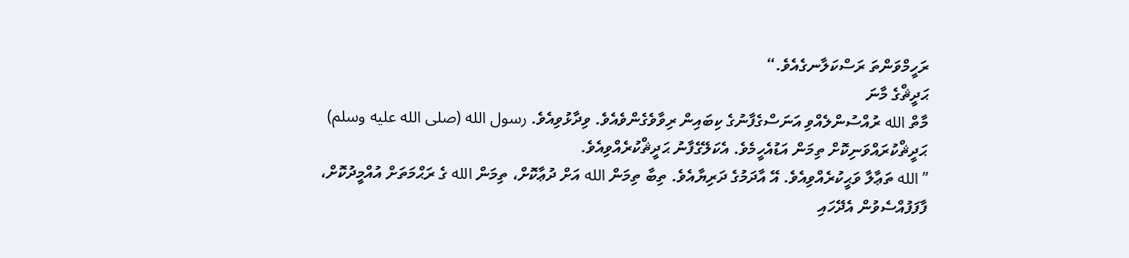ރަހީމްވަންތަ ރަސްކަލާނގެއެވެ.“
ޙަދީޘްގެ މާނަ
މާތް الله ރުއްސުންލެއްވި އަނަސްގެފާނުގެ ކިބައިން ރިވާވެގެންވެއެވެ. ވިދާޅުވިއެވެ. رسول الله (صلى الله عليه وسلم) ޙަދީޘްކުރައްވަނިކޮށް ތިމަން އަޑުއެހީމެވެ. އެކަލޭގެފާނު ޙަދީޘްކުރެއްވިއެވެ.
”الله ތަޢާލާ ވަޙީކުރެއްވިއެވެ. އޭ އާދަމުގެ ދަރިޔާއެވެ. ތިބާ ތިމަން الله އަށް ދުޢާކޮށް، ތިމަން الله ގެ ރަޙްމަތަށް އުއްމީދުކޮށް، ފާފަފުއްސެވުން އެދޭހައި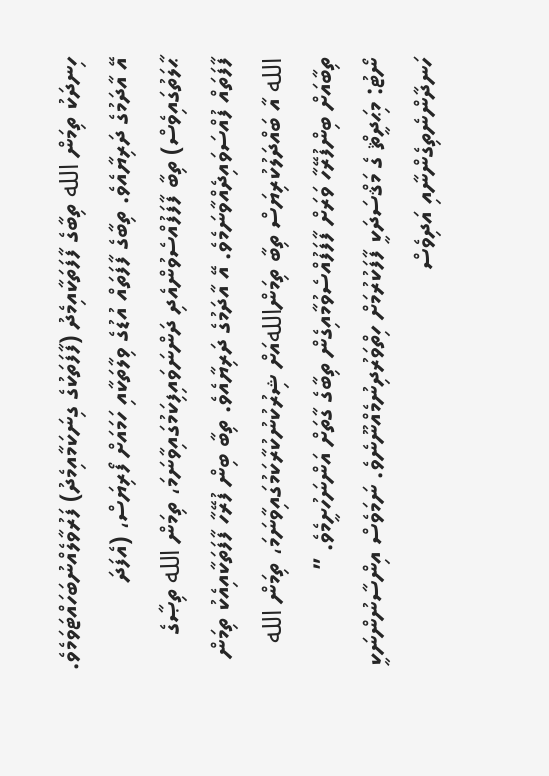ހިނދަކު ތިމަން الله ތިބާގެ ފާފަތަކާއިމެދު (ފާފަތަކުގެ ގިނަކަމާއިމެދު) ފަރުވާލެއްނުބަހައްޓަވަމެވެ. އޭ އާދަމުގެ ދަރިޔާއެވެ. ތިބާގެ ފާފަތައް އުޑުގެ ވިލާތަކާއި ހަމައަށް ފޯރިޔަސް، (އެފަދަ ޙާލަތުގައިވެސް) ތިބާ ފާފަފުއްސެވުންއެދި ދަންނަވައިފިކަމުގައިވާނަމަ، ތިމަން الله ތިޞާގެ ފާފަތައް ފުއްސަވައިދެއްވާނަމެވެ. އޭ އާދަމުގެ ދަރިޔާއެވެ. ތިބާ ބިން ފުރޭހާ ފާފަތަކާއިއެކު ތިމަން الله އާ ބައްދަލުކުރިޔަސް ތިބާ ތިމަންاللهއަށް ޝިރުކުނުކުރާކަމުގައިވާނަމަ، ތިމަން الله ތިބާއަށް ބިންފުރޭހާ ވަރަށް ފާފަފުއްސެވުމާއިގެން ތިބާގެ ގާތަށް އަންނަހުށީމެވެ. ”
ނޯޓު: މިޙަދީޘް ގެ މަޤްސަދަކީ ފާފަކުރުމަށް ހިތްވަރުދިނުމެއްނޫނެވެ. ނަމަވެސް އިންސާނުންނަކީ ހަނދާންނެތިގެންނާއި އަދިވެސް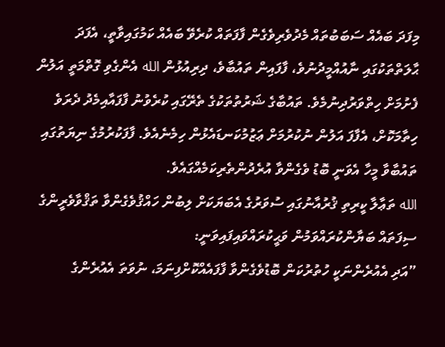މިފަދަ ބައެއް ސަބަބުތައް މެދުވެރިވެގެން ފާފަތައް ކުރެވޭ ބައެއް ކަމުގައިވާތީ، އެފަދަ ޙާލަތްތަކުގައި ނާއުއްމީދުނުވެ، ފާފައިން ތައުބާވެ، ދިރިއުޅުން الله އެންގެވި ގޮތްމަތީ އަލުން ފެށުމަށް ހިތްވަރުދިނުމެވެ. ތައުބާގެ ޝަރުތުތަކުގެ ތެރޭގައި ކުރެވުނު ފާފައާއިމެދު ދެރަވެ ހިތާމަކޮށް، އެފާފަ އަލުން ނުކުރުމަށް ޢަޒުމުކަނޑައެޅުން ހިމެނެއެވެ. ފާފަކުރުމުގެ ނިޔަތުގައި ތައުބާވާ މީހާ އެވަނީ ބޮޑު ވެގެންވާ އުރެދުންތެރިކަމެއްގައެވެ.
الله ތަޢާލާ ކީރިތި ޤުރުއާނުގައި ސުވަރުގެ އެބަޔަކަށް ލިބުން ހައްޤުވެގެންވާ ތަޤްވާވެރީންގެ ސިފަތައް ބަޔާންކުރައްވަމުން ވަޙީކުރައްވައިފައިވަނީ:
”އަދި އެއުރެންނަކީ ހުތުރުކަން ބޮޑުވެގެންވާ ފާފައެއްކޮށްފިނަމަ، ނުވަތަ އެއުރެންގެ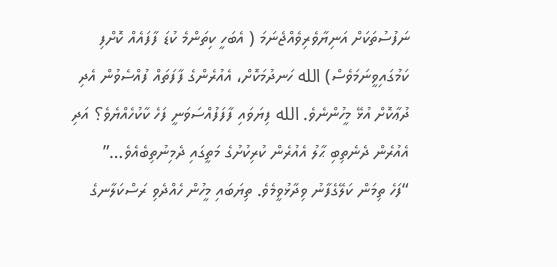ނަފުސުތަކަށް އަނިޔާވެރިވެއްޖެނަމަ ( އެބަހީ ކިތަންމެ ކުޑަ ފާފައެއް ކޮށްފި ކަމުގައިވީނަމަވެސް) الله ހަނދުމަކޮށް، އެއުރެންގެ ފާފަތައް ފުއްސެވުން އެދި ދުޢާކޮށް އުޅޭ މީހުންނެވެ. الله ފިޔަވައި ފާފަފުއްސަވަނީ ފަހެ ކާކުހެއްޔެވެ؟ އަދި އެއުރެން ދެނެތިބި ޙާލު އެއުރެން ކުރިކުށުގެ މަތީގައި ދެމިނުތިބެއެވެ…”
“ފަހެ ތިމަން ކަލޭގެފާނު ވިދާޅުވީމެވެ. ތިޔަބައި މީހުން ހެއްދެވި ރަސްކަލާނގެ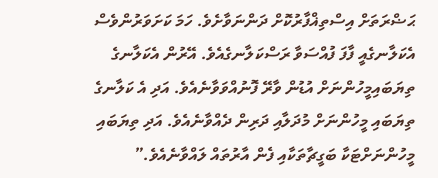ޙަޟްރަތަށް އިސްތިޣްފާރުކޮށް ދަންނަވާށެވެ. ހަމަ ކަށަވަރުންވެސް އެކަލާނގެއީ ފާފަ ފުއްސަވާ ރަސްކަލާނގެއެވެ. އޭރުން އެކަލާނގެ ތިޔަބައިމީހުންނަށް އުޑުން ވާރޭ ފޮނުއްވަވާނެއެވެ. އަދި އެ ކަލާނގެ ތިޔަބައި މީހުންނަށް މުދަލާއި ދަރިން ދެއްވާނެއެވެ. އަދި ތިޔަބައި މީހުންނަށްޓަކާ ބަގީޗާތަކާއި ފެން އާރުތައް ލައްވާނެއެވެ.”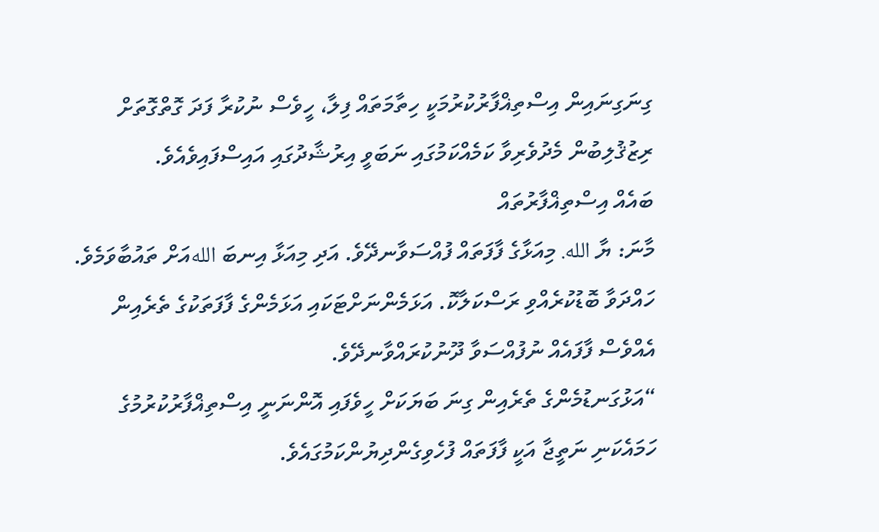ގިނަގިނައިން އިސްތިޣްފާރުކުރުމަކީ ހިތާމަތައް ފިލާ، ހީވެސް ނުކުރާ ފަދަ ގޮތްގޮތަށް ރިޒުޤުލިބުން މެދުވެރިވާ ކަމެއްކަމުގައި ނަބަވީ އިރުޝާދުގައި އައިސްފައިވެއެވެ.
ބައެއް އިސްތިޣްފާރުތައް
މާނަ: ޔާ الله. މިއަޅާގެ ފާފަތައް ފުއްސަވާނދޭވެ. އަދި މިއަޅާ އިނބަ اللهއަށް ތައުބާވަމެވެ.
ހައްދަވާ ބޮޑުކުރެއްވި ރަސްކަލާކޮ. އަޅަމެންނަށްޓަކައި އަޅަމެންގެ ފާފަތަކުގެ ތެރެއިން އެއްވެސް ފާފައެއް ނުފުއްސަވާ ދޫނުކުރައްވާނދޭވެ.
“އަޅުގަނޑުމެންގެ ތެރެއިން ގިނަ ބަޔަކަށް ހީވެފައި އޮންނަނީ އިސްތިޣްފާރުކުރުމުގެ ހަމައެކަނި ނަތީޖާ އަކީ ފާފަތައް ފުހެވިގެންދިޔުންކަމުގައެވެ.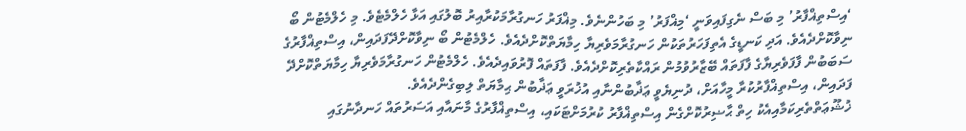‘އިސްތިޣްފާރު’ މި ބަސް ނެގިފައިވަނީ ‘މިޣްފަރު’ މި ބަހުންނެވެ. މިޣްފަރު ހަނގުރާމަކުރާއިރު ބޮލުގައި އަޅާ ހެލްމެޓެވެ. މި ހެލްމެޓުން ބޯ ނިވާކޮށްދެއެވެ. އަދި ކަނޑީގެ އެތިފަހަރުތަކުން ހަނގުރާމަވެރިޔާ ހިމާޔަތްކޮށްދެއެވެ. ހެލްމެޓުން ބޯ ނިވާކޮށްދޭފަދައިން، އިސްތިޣްފާރުގެ ސަބަބުން ފާފަވެރިޔާގެ ފާފަތައް ބޭޒާރުވުމުން ރައްކާތެރިކޮށްދެއެވެ. ފާފަތައް ފޮރުވައިދެއެވެ. ހެލްމެޓުން ހަނގުރާމަވެރިޔާ ހިމާޔަތްކޮށްދޭ ފަދައިން، އިސްތިޣްފާރުކުރާ މީހާއަށް، ދުނިޔެވީ ޢަޛާބުންނާއި އުޚުރަވީ ޢަޛާބުން ޙިމާޔަތް ލިބިގެންދެއެވެ.
ޚުޝޫޢަތްތެރިކަމާއިއެކު ހިތް ޙާޟިރުކޮށްގެން އިސްތިޣްފާރު ކުރުމަށްޓަކައި، އިސްތިޣްފާރުގެ މާނައާއި އަސަރުތައް ހަނދާނުގައި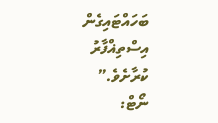ބަހައްޓައިގެން އިސްތިޣްފާރު ކުރާށެވެ.”
ނޯޓް: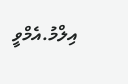އިލްމު.އެމްވީ